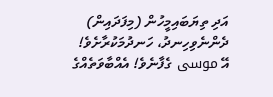އަދި ތިޔަބައިމީހުން (މިފަދައިން) ދެންނެވިހިނދު، ހަނދުމަކުރާށެވެ! އޭ موسى ގެފާނެވެ! އެއްބާވަތެއްގެ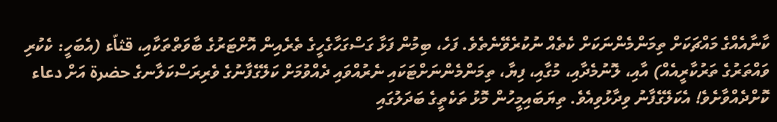ކާނާއެއްގެ މައްޗަކަށް ތިމަންމެންނަކަށް ކެތެއް ނުކުރެވޭނެތެވެ. ފަހެ، ބިމުން ފަޅާ ގަސްގަހާގެހީގެ ތެރެއިން އޮށްޓަރުގެ ބާވަތްތަކާއި، قثاّء (އެބަހީ: ކެކުރި ވައްތަރުގެ ތަރުކާރީއެއް) އާއި، ލޮނުމެދާއި، މުގާއި، ފިޔާ، ތިމަންމެންނަށްޓަކައި ނެރުއްވައި ދެއްވުމަށް ކަލޭގެފާނުގެ ވެރިރަސްކަލާނގެ حضرة އަށް دعاء ކޮށްދެއްވާށެވެ! އެކަލޭގެފާނު ވިދާޅުވިއެވެ. ތިޔަބައިމީހުން މޮޅު ތަކެތީގެ ބަދަލުގައި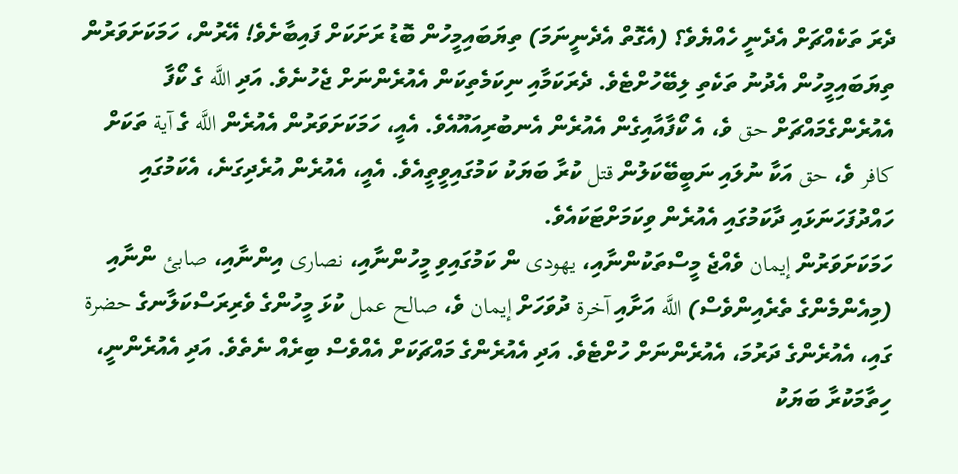ދެރަ ތަކެއްޗަށް އެދެނީ ހެއްޔެވެ؟ (އެގޮތް އެދެނީނަމަ) ތިޔަބައިމީހުން ބޮޑު ރަށަކަށް ފައިބާށެވެ! އޭރުން، ހަމަކަށަވަރުން ތިޔަބައިމީހުން އެދުނު ތަކެތި ލިބޭހުށްޓެވެ. ދެރަކަމާއި ނިކަމެތިކަން އެއުރެންނަށް ޖެހުނެވެ. އަދި اللَّه ގެ ކޯފާ އެއުރެންގެމައްޗަށް حق ވެ، އެ ކޯފާއާއިގެން އެއުރެން އެނބުރިއައޫއެވެ. އެއީ، ހަމަކަށަވަރުން އެއުރެން اللَّه ގެ آية ތަކަށް كافر ވެ، حق އަކާ ނުލައި ނަބީބޭކަލުން قتل ކުރާ ބަޔަކު ކަމުގައިވީތީއެވެ. އެއީ، އެއުރެން އުރެދިގަނެ، އެކަމުގައި ހައްދުފަހަނަޅައި ދާކަމުގައި އެއުރެން ވިކަމަށްޓަކައެވެ.
ހަމަކަށަވަރުން إيمان ވެއްޖެ މީސްތަކުންނާއި، يهودى ން ކަމުގައިވި މީހުންނާއި، نصارى އިންނާއި، صابئ ންނާއި (މިއެންމެންގެ ތެރެއިންވެސް) اللَّه އަށާއި آخرة ދުވަހަށް إيمان ވެ، صالح عمل ކުޅަ މީހުންގެ ވެރިރަސްކަލާނގެ حضرة ގައި، އެއުރެންގެ ދަރުމަ، އެއުރެންނަށް ހުށްޓެވެ. އަދި އެއުރެންގެ މައްޗަކަށް އެއްވެސް ބިރެއް ނެތެވެ. އަދި އެއުރެންނީ، ހިތާމަކުރާ ބަޔަކު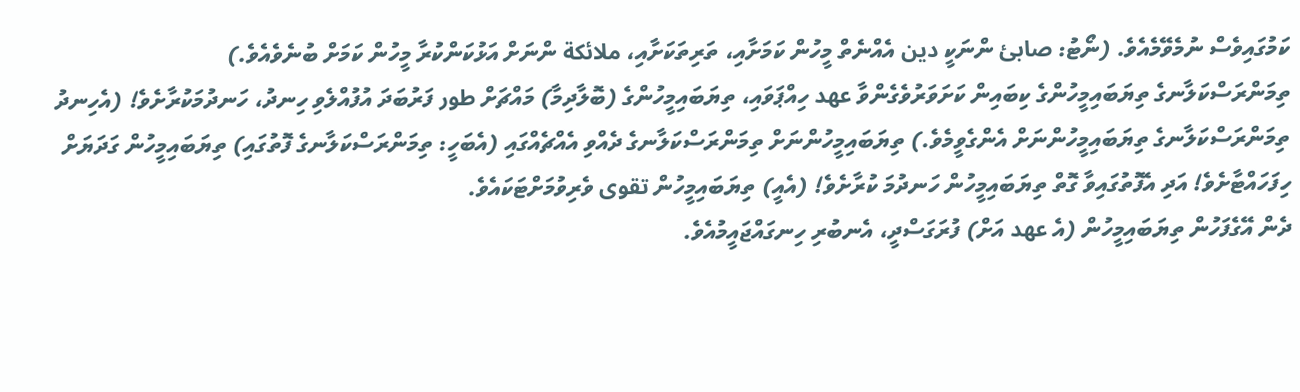ކަމުގައިވެސް ނުމެވޭމެއެވެ. (ނޯޓު: صابئ ންނަކީ دين އެއްނެތް މީހުން ކަމަށާއި، ތަރިތަކަށާއި، ملائكة ންނަށް އަޅުކަންކުރާ މީހުން ކަމަށް ބުނެވެއެވެ.)
ތިމަންރަސްކަލާނގެ ތިޔަބައިމީހުންގެ ކިބައިން ކަށަވަރުވެގެންވާ عهد ހިއްޕަވައި، ތިޔަބައިމީހުންގެ (ބޮލާދިމާ) މައްޗަށް طور ފަރުބަދަ އުފުއްލެވި ހިނދު، ހަނދުމަކުރާށެވެ! (އެހިނދު ތިމަންރަސްކަލާނގެ ތިޔަބައިމީހުންނަށް އެންގެވީމެވެ.) ތިޔަބައިމީހުންނަށް ތިމަންރަސްކަލާނގެ ދެއްވި އެއްޗެއްގައި (އެބަހީ: ތިމަންރަސްކަލާނގެ ފޮތުގައި) ތިޔަބައިމީހުން ގަދަޔަށް ހިފަހައްޓާށެވެ! އަދި އެފޮތުގައިވާ ގޮތް ތިޔަބައިމީހުން ހަނދުމަ ކުރާށެވެ! (އެއީ) ތިޔަބައިމީހުން تقوى ވެރިވުމަށްޓަކައެވެ.
ދެން އޭގެފަހުން ތިޔަބައިމީހުން (އެ عهد އަށް) ފުރަގަސްދީ، އެނބުރި ހިނގައްޖައީމުއެވެ.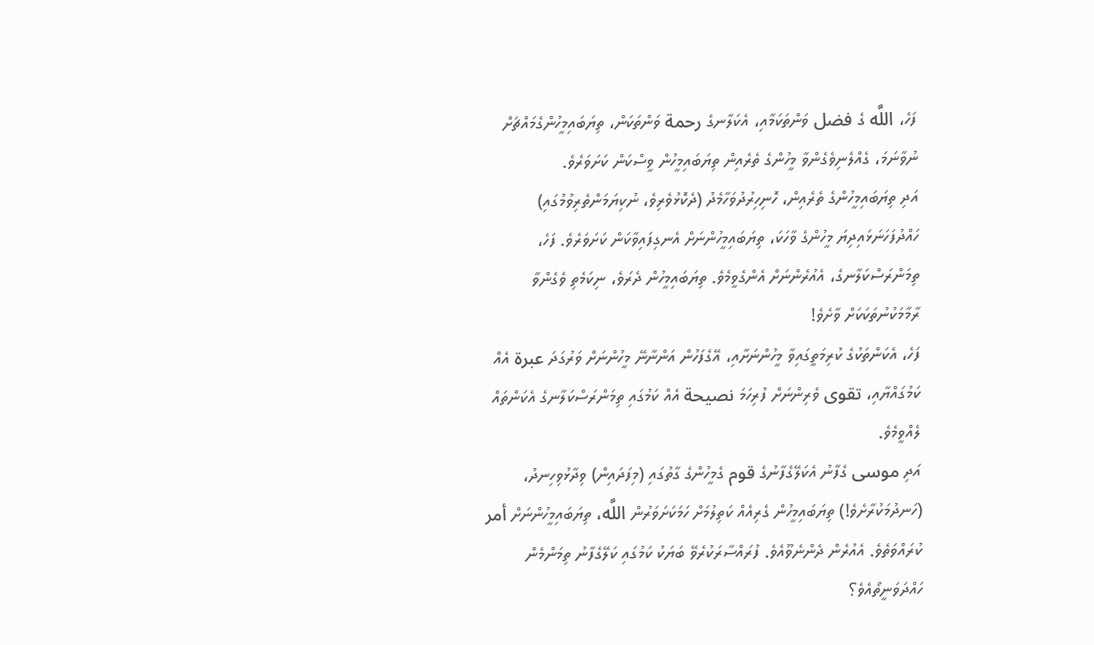ފަހެ، اللَّه ގެ فضل ވަންތަކަމާއި، އެކަލާނގެ رحمة ވަންތަކަން، ތިޔަބައިމީހުންގެމައްޗަށް ނުވާނަމަ، ގެއްލެނިވެގެންވާ މީހުންގެ ތެރެއިން ތިޔަބައިމީހުން ވީސްކަން ކަށަވަރެވެ.
އަދި ތިޔަބައިމީހުންގެ ތެރެއިން، ހޮނިހިރުދުވަހާމެދު (ދެކޮޅުވެރިވެ، ނުކިޔަމަންތެރިވުމުގައި) ހައްދުފަހަނަޅައިދިޔަ މީހުންގެ ވާހަކަ، ތިޔަބައިމީހުންނަށް އެނގިފައިވާކަން ކަށަވަރެވެ. ފަހެ، ތިމަންރަސްކަލާނގެ، އެއުރެންނަށް އެންގެވީމެވެ. ތިޔަބައިމީހުން ދެރަވެ، ނިކަމެތި ވެގެންވާ ރާމާމަކުނުތަކަކަށް ވާށެވެ!
ފަހެ، އެކަންތަކުގެ ކުރިމަތީގައިވާ މީހުންނަށާއި، އޭގެފަހުން އަންނާނޭ މީހުންނަށް ވަރުގަދަ عبرة އެއް ކަމުގައްޔާއި، تقوى ވެރިންނަށް ފުރިހަމަ نصيحة އެއް ކަމުގައި ތިމަންރަސްކަލާނގެ އެކަންތައް ލެއްވީމެވެ.
އަދި موسى ގެފާނު އެކަލޭގެފާނުގެ قوم ގެމީހުންގެ ގާތުގައި (މިފަދައިން) ވިދާޅުވިހިނދު، (ހަނދުމަކުރާށެވެ!) ތިޔަބައިމީހުން ގެރިއެއް ކަތިލުމަށް ހަމަކަށަވަރުން اللَّه، ތިޔަބައިމީހުންނަށް أمر ކުރައްވަތެވެ. އެއުރެން ދެންނެވޫއެވެ. ފުރައްސާރަކުރެވޭ ބަޔަކު ކަމުގައި ކަލޭގެފާނު ތިމަންމެން ހައްދަވަނީތޯއެވެ؟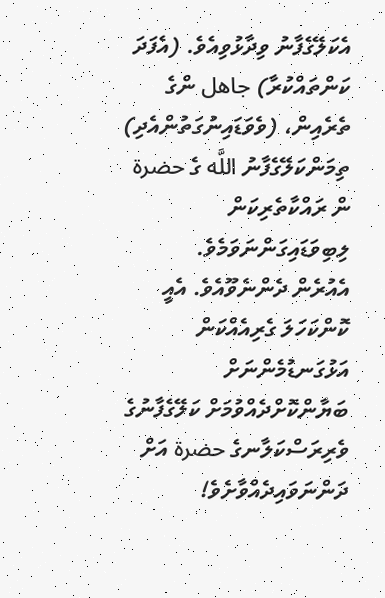އެކަލޭގެފާނު ވިދާޅުވިއެވެ. (އެފަދަ ކަންތައްކުރާ) جاهل ންގެ ތެރެއިން، (ވެވަޑައިނުގަތުންއެދި) ތިމަންކަލޭގެފާނު اللَّه ގެ حضرة ން ރައްކާތެރިކަން ލިބިވަޑައިގަންނަވަމެވެ.
އެއުރެން ދެންނެވޫއެވެ. އެއީ ކޮންކަހަލަ ގެރިއެއްކަން އަޅުގަނޑުމެންނަށް ބަޔާންކޮށްދެއްވުމަށް ކަލޭގެފާނުގެ ވެރިރަސްކަލާނގެ حضرة އަށް ދަންނަވައިދެއްވާށެވެ!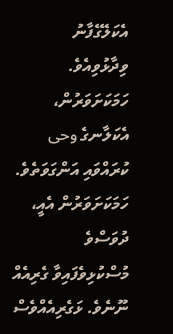އެކަލޭގެފާނު ވިދާޅުވިއެވެ. ހަމަކަށަވަރުން، އެކަލާނގެ وحى ކުރައްވައި އަންގަވަތެވެ. ހަމަކަށަވަރުން އެއީ، ދުވަސްވެ މުސްކުޅިވެފައިވާ ގެރިއެއް ނޫނެވެ. ޅަގެރިއެއްވެސް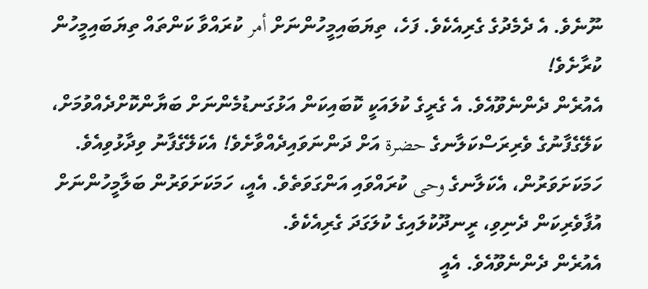ނޫނެވެ. އެ ދެމެދުގެ ގެރިއެކެވެ. ފަހެ، ތިޔަބައިމީހުންނަށް أمر ކުރައްވާ ކަންތައް ތިޔަބައިމީހުން ކުރާށެވެ!
އެއުރެން ދެންނެވޫއެވެ. އެ ގެރީގެ ކުލައަކީ ކޮބައިކަން އަޅުގަނޑުމެންނަށް ބަޔާންކޮށްދެއްވުމަށް، ކަލޭގެފާނުގެ ވެރިރަސްކަލާނގެ حضرة އަށް ދަންނަވައިދެއްވާށެވެ! އެކަލޭގެފާނު ވިދާޅުވިއެވެ. ހަމަކަށަވަރުން، އެކަލާނގެ وحى ކުރައްވައި އަންގަވަތެވެ. އެއީ، ހަމަކަށަވަރުން ބަލާމީހުންނަށް އުފާވެރިކަން ދެނިވި، ރީނދޫކުލައިގެ ކުލަގަދަ ގެރިއެކެވެ.
އެއުރެން ދެންނެވޫއެވެ. އެއީ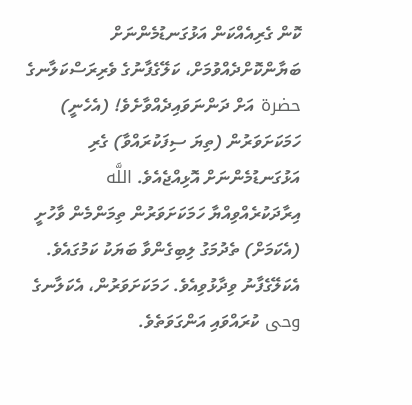ކޮން ގެރިއެއްކަން އަޅުގަނޑުމެންނަށް ބަޔާންކޮށްދެއްވުމަށް، ކަލޭގެފާނުގެ ވެރިރަސްކަލާނގެ حضرة އަށް ދަންނަވައިދެއްވާށެވެ! (އެހެނީ) ހަމަކަށަވަރުން (ތިޔަ ސިފަކުރައްވާ) ގެރި އަޅުގަނޑުމެންނަށް އޮޅިއްޖެއެވެ. اللَّه އިރާދަކުރެއްވިއްޔާ ހަމަކަށަވަރުން ތިމަންމެން ވާހުށީ (އެކަމަށް) ތެދުމަގު ލިބިގެންވާ ބަޔަކު ކަމުގައެވެ.
އެކަލޭގެފާނު ވިދާޅުވިއެވެ. ހަމަކަށަވަރުން، އެކަލާނގެ وحى ކުރައްވައި އަންގަވަތެވެ.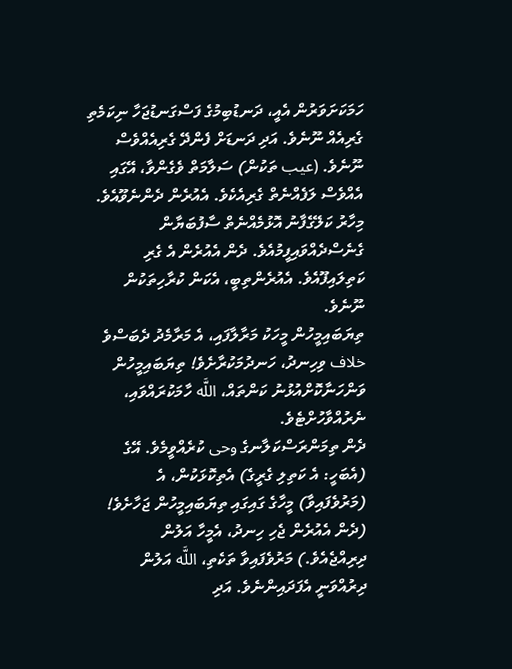ހަމަކަށަވަރުން އެއީ، ދަނޑުބިމުގެ ފަސްގަނޑުޖަހާ ނިކަމެތި ގެރިއެއް ނޫނެވެ. އަދި ދަނޑަށް ފެންދޭ ގެރިއެއްވެސް ނޫނެވެ. (عيب ތަކުން) ސަލާމަތް ވެގެންވާ، އޭގައި އެއްވެސް ލަފެއްނެތް ގެރިއެކެވެ. އެއުރެން ދެންނެވޫއެވެ. މިހާރު ކަލޭގެފާނު އޮޅުމެއްނެތް ސާފުބަޔާން ގެނެސްދެއްވައިފީމުއެވެ. ދެން އެއުރެން އެ ގެރި ކަތިލައިފޫއެވެ. އެއުރެންތިބީ، އެކަން ކުރާހިތަކުން ނޫނެވެ.
ތިޔަބައިމީހުން މީހަކު މަރާލާފައި، އެ މަރާމެދު ދެބަސްވެ خلاف ވިހިނދު، ހަނދުމަކުރާށެވެ! ތިޔަބައިމީހުން ވަންހަނާކޮށްއުޅުނު ކަންތައް، اللَّه ހާމަކުރައްވައި، ނެރުއްވާހުށްޓެވެ.
ދެން ތިމަންރަސްކަލާނގެ وحى ކުރެއްވީމެވެ. އޭގެ (އެބަހީ: އެ ކަތިލި ގެރީގެ) އެތިކޮޅަކުން، އެ (މަރުވެފައިވާ) މީހާގެ ގައިގައި ތިޔަބައިމީހުން ޖަހާށެވެ! (ދެން އެއުރެން ޖެހި ހިނދު، އެމީހާ އަލުން ދިރިއްޖެއެވެ.) މަރުވެފައިވާ ތަކެތި، اللَّه އަލުން ދިރުއްވަނީ އެފަދައިންނެވެ. އަދި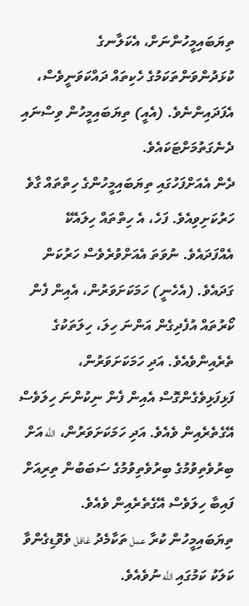ތިޔަބައިމީހުންނަށް، އެކަލާނގެ ކުޅަދުންވަންތަކަމުގެ ހެކިތައް ދައްކަވަނީވެސް، އެފަދައިންނެވެ. (އެއީ) ތިޔަބައިމީހުން ވިސްނައި ދެނެގަތުމަށްޓަކައެވެ.
ދެން އެއަށްފަހުގައި ތިޔަބައިމީހުންގެ ހިތްތައް ގާވެ ހަރުކަށިވިއެވެ. ފަހެ، އެ ހިތްތައް ހިލައެކޭ އެއްފަދައެވެ. ނުވަތަ އެއަށްވުރެވެސް ހަރުކަން ގަދައެވެ. (އެހެނީ) ހަމަކަށަވަރުން، އެއިން ފެން ކޯރުތައް އުފެދިގެން އަންނަ ހިލަ، ހިލަތަކުގެ ތެރެއިންވެއެވެ. އަދި ހަމަކަށަވަރުން، ފަޅިފަޅިވެގެންގޮސް އެއިން ފެން ނިކުންނަ ހިލަވެސް އޭގެތެރެއިން ވެއެވެ. އަދި ހަމަކަށަވަރުން، اللَّه އަށް ބިރުވެތިވުމުގެ ބިރުވެތިވުމުގެ ސަބަބުން ތިރިއަށް ފައިބާ ހިލަވެސް އޭގެތެރެއިން ވެއެވެ. ތިޔަބައިމީހުން ކުރާ عمل ތަކާމެދު غافل ވެވޮޑިގެންވާ ކަލަކު ކަމުގައި اللَّه ނުވެއެވެ.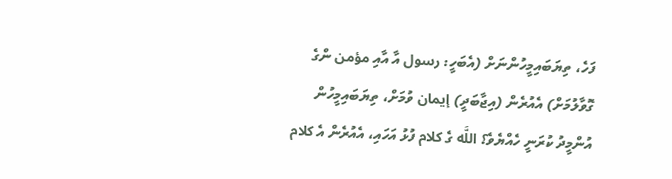ފަހެ، ތިޔަބައިމީހުންނަށް (އެބަހީ: رسول އާ އާއި مؤمن ންގެ ގޮވާލުމަށް) އެއުރެން (އިޖާބަދީ) إيمان ވުމަށް، ތިޔަބައިމީހުން އުންމީދު ކުރަނީ ހެއްޔެވެ؟ اللَّه ގެ كلام ފުޅު އަހައި، އެއުރެން އެ كلام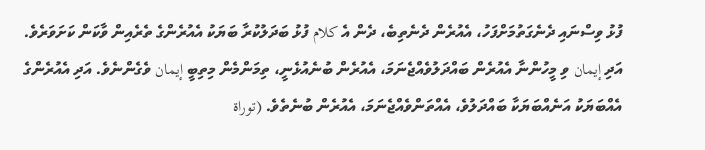ފުޅު ވިސްނައި ދެނެގަތުމަށްފަހު، އެއުރެން ދެނެތިބެ، ދެން އެ كلام ފުޅު ބަދަލުކުރާ ބަޔަކު އެއުރެންގެ ތެރެއިން ވާކަން ކަށަވަރެވެ.
އަދި إيمان ވި މީހުންނާ އެއުރެން ބައްދަލުވެއްޖެނަމަ، އެއުރެން ބުނެއުޅެނީ، ތިމަންމެން މިތިބީ إيمان ވެގެންނެވެ. އަދި އެއުރެންގެ އެއްބަޔަކު އަނެއްބަޔަކާ ބައްދަލުވެ، އެއްތަންވެއްޖެނަމަ، އެއުރެން ބުނެތެވެ. (توراة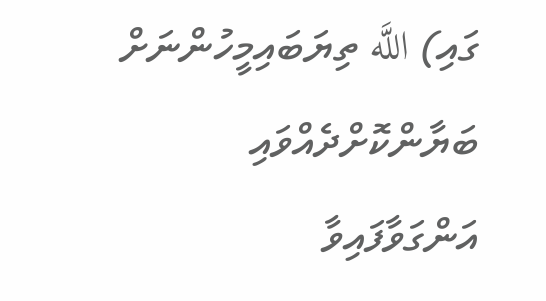ގައި) اللَّه ތިޔަބައިމީހުންނަށް ބަޔާންކޮށްދެއްވައި އަންގަވާފައިވާ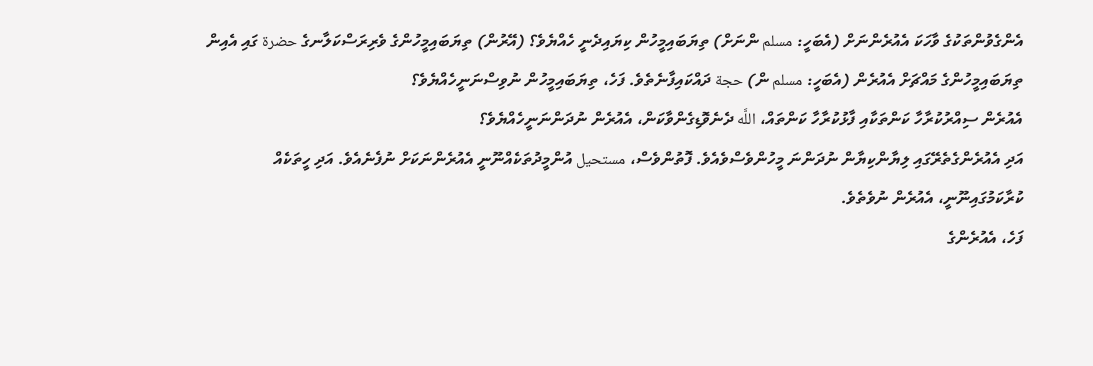އެންގެވުންތަކުގެ ވާހަކަ އެއުރެންނަށް (އެބަހީ: مسلم ންނަށް) ތިޔަބައިމީހުން ކިޔައިދެނީ ހެއްޔެވެ؟ (އޭރުން) ތިޔަބައިމީހުންގެ ވެރިރަސްކަލާނގެ حضرة ގައި އެއިން ތިޔަބައިމީހުންގެ މައްޗަށް އެއުރެން (އެބަހީ: مسلم ން) حجة ދައްކައިފާނެތެވެ. ފަހެ، ތިޔަބައިމީހުން ނުވިސްނަނީހެއްޔެވެ؟
އެއުރެން ސިއްރުކުރާހާ ކަންތަކާއި ފާޅުކުރާހާ ކަންތައް، اللَّه ދެނެވޮޑިގެންވާކަން، އެއުރެން ނުދަންނަނީހެއްޔެވެ؟
އަދި އެއުރެންގެތެރޭގައި ލިޔާންކިޔާން ނުދަންނަ މީހުންވެސްވެއެވެ. ފޮތުންވެސް، مستحيل އުންމީދުތަކެއްނޫނީ އެއުރެންނަކަށް ނުފެނެއެވެ. އަދި ހީތަކެއް ކުރާކަމުގައިނޫނީ، އެއުރެން ނުވެތެވެ.
ފަހެ، އެއުރެންގެ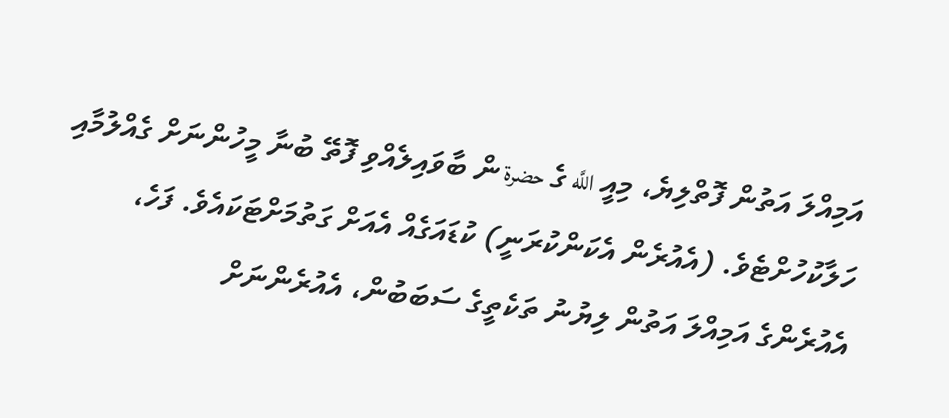އަމިއްލަ އަތުން ފޮތްލިޔެ، މިއީ اللَّه ގެ حضرة ން ބާވައިލެއްވި ފޮތޭ ބުނާ މީހުންނަށް ގެއްލުމާއި ހަލާކުހުށްޓެވެ. (އެއުރެން އެކަންކުރަނީ) ކުޑައަގެއް އެއަށް ގަތުމަށްޓަކައެވެ. ފަހެ، އެއުރެންގެ އަމިއްލަ އަތުން ލިޔުނު ތަކެތީގެ ސަބަބުން، އެއުރެންނަށް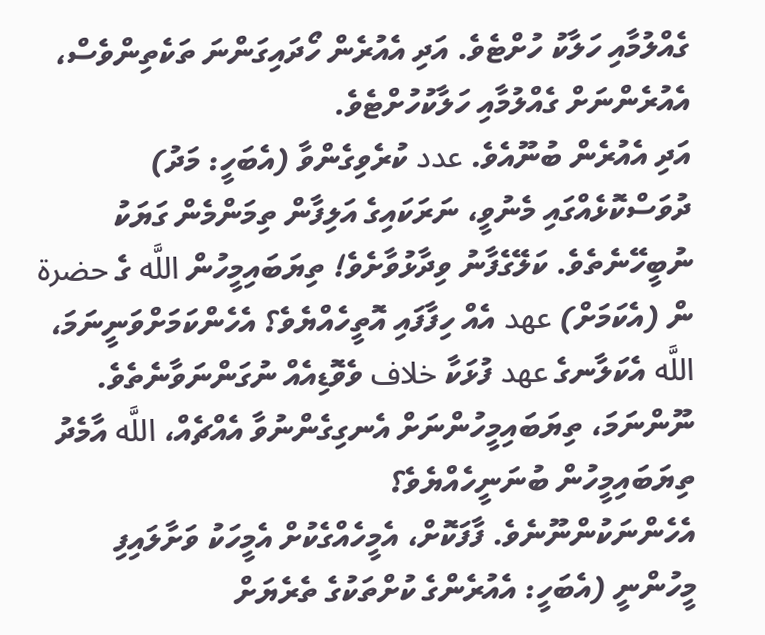ގެއްލުމާއި ހަލާކު ހުށްޓެވެ. އަދި އެއުރެން ހޯދައިގަންނަ ތަކެތިންވެސް، އެއުރެންނަށް ގެއްލުމާއި ހަލާކުހުށްޓެވެ.
އަދި އެއުރެން ބުނޫއެވެ. عدد ކުރެވިގެންވާ (އެބަހީ: މަދު) ދުވަސްކޮޅެއްގައި މެނުވީ، ނަރަކައިގެ އަލިފާން ތިމަންމެން ގަޔަކު ނުބީހޭނެތެވެ. ކަލޭގެފާނު ވިދާޅުވާށެވެ! ތިޔަބައިމީހުން اللَّه ގެ حضرة ން (އެކަމަށް) عهد އެއް ހިފާފައި އޮތީހެއްޔެވެ؟ އެހެންކަމަށްވަނީނަމަ، اللَّه އެކަލާނގެ عهد ފުޅަކާ خلاف ވެވޮޑިއެއް ނުގަންނަވާނެތެވެ. ނޫންނަމަ، ތިޔަބައިމީހުންނަށް އެނގިގެންނުވާ އެއްޗެއް، اللَّه އާމެދު ތިޔަބައިމީހުން ބުނަނީހެއްޔެވެ؟
އެހެންނަކުންނޫނެވެ. ފާފަކޮށް، އެމީހެއްގެކުށް އެމީހަކު ވަށާލައިފި މީހުންނީ (އެބަހީ: އެއުރެންގެ ކުށްތަކުގެ ތެރެޔަށް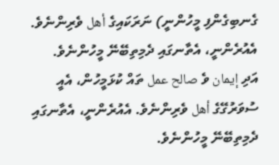ގެނބިގެންފި މީހުންނީ) ނަރަކައިގެ أهل ވެރިންނެވެ. އެއުރެންނީ، އެތާނގައި ދެމިތިބޭނޭ މީހުންނެވެ.
އަދި إيمان ވެ صالح عمل ތައް ކުޅަމީހުން، އެއީ ސުވަރުގޭގެ أهل ވެރިންނެވެ. އެއުރެންނީ، އެތާނގައި ދެމިތިބޭނޭ މީހުންނެވެ.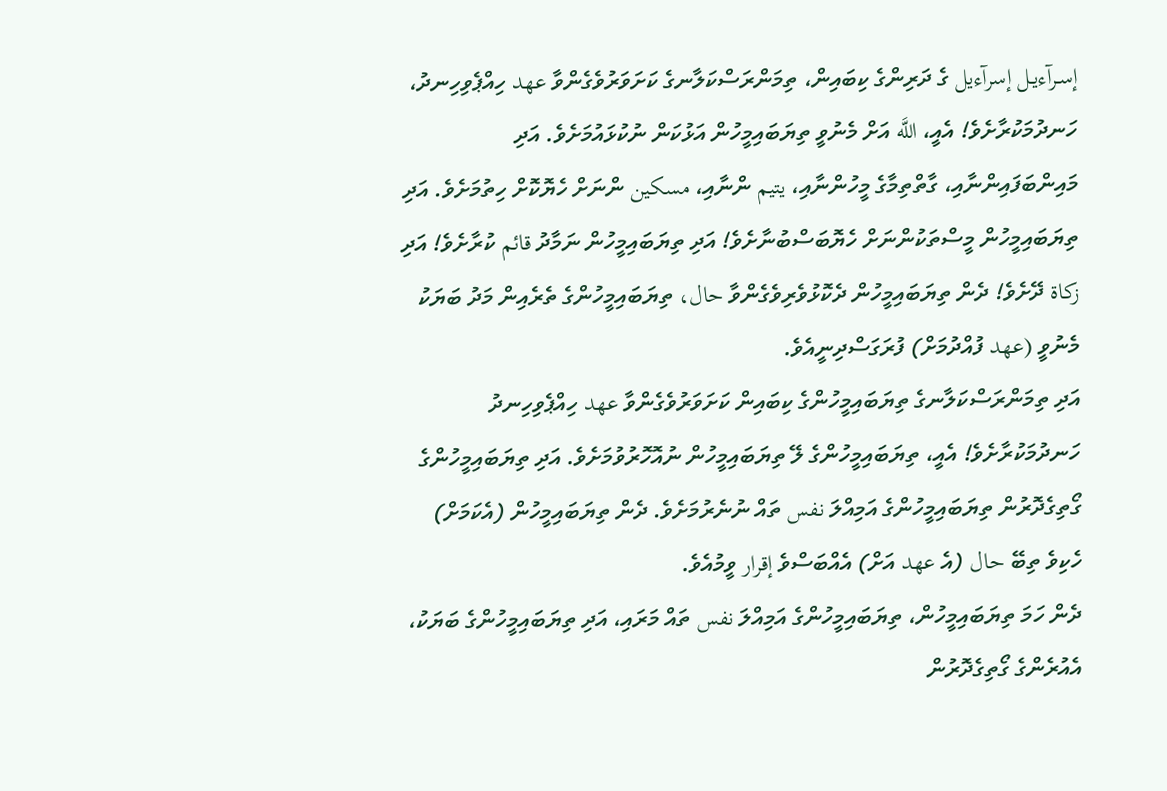إسـرآءيـل إسرآءيل ގެ ދަރިންގެ ކިބައިން، ތިމަންރަސްކަލާނގެ ކަށަވަރުވެގެންވާ عهد ހިއްޕެވިހިނދު، ހަނދުމަކުރާށެވެ! އެއީ، اللَّه އަށް މެނުވީ ތިޔަބައިމީހުން އަޅުކަން ނުކުޅައުމަށެވެ. އަދި މައިންބަފައިންނާއި، ގާތްތިމާގެ މީހުންނާއި، يتيم ންނާއި، مسكين ންނަށް ހެޔޮކޮށް ހިތުމަށެވެ. އަދި ތިޔަބައިމީހުން މީސްތަކުންނަށް ހެޔޮބަސްބުނާށެވެ! އަދި ތިޔަބައިމީހުން ނަމާދު قائم ކުރާށެވެ! އަދި زكاة ދޭށެވެ! ދެން ތިޔަބައިމީހުން ދެކޮޅުވެރިވެގެންވާ حال، ތިޔަބައިމީހުންގެ ތެރެއިން މަދު ބަޔަކު މެނުވީ (عهد ފުއްދުމަށް) ފުރަގަސްދިނީއެވެ.
އަދި ތިމަންރަސްކަލާނގެ ތިޔަބައިމީހުންގެ ކިބައިން ކަށަވަރުވެގެންވާ عهد ހިއްޕެވިހިނދު ހަނދުމަކުރާށެވެ! އެއީ، ތިޔަބައިމީހުންގެ ލޭ ތިޔަބައިމީހުން ނުއޮހޮރުވުމަށެވެ. އަދި ތިޔަބައިމީހުންގެ ގޯތިގެދޮރުން ތިޔަބައިމީހުންގެ އަމިއްލަ نفس ތައް ނުނެރުމަށެވެ. ދެން ތިޔަބައިމީހުން (އެކަމަށް) ހެކިވެ ތިބޭ حال (އެ عهد އަށް) އެއްބަސްވެ إقرار ވީމުއެވެ.
ދެން ހަމަ ތިޔަބައިމީހުން، ތިޔަބައިމީހުންގެ އަމިއްލަ نفس ތައް މަރައި، އަދި ތިޔަބައިމީހުންގެ ބަޔަކު، އެއުރެންގެ ގޯތިގެދޮރުން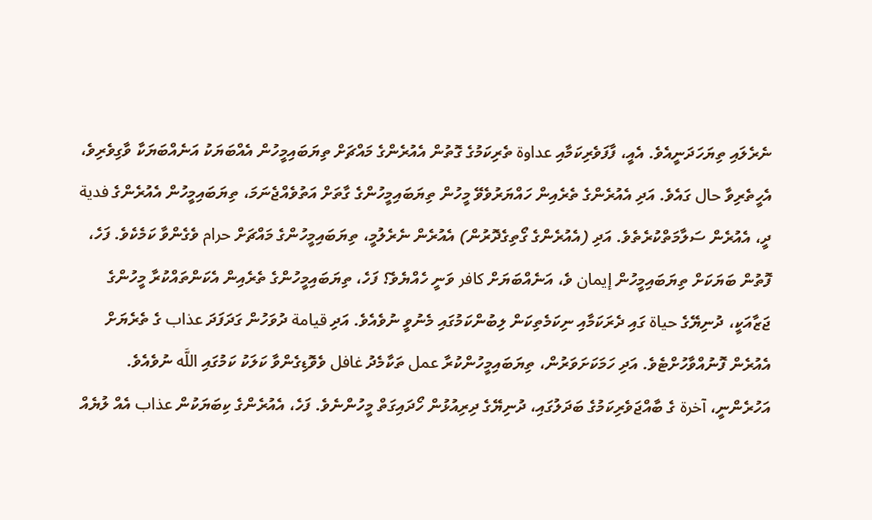ނެރެލައި ތިޔަހަދަނީއެވެ. އެއީ، ފާފަވެރިކަމާއި عداوة ތެރިކަމުގެ ގޮތުން އެއުރެންގެ މައްޗަށް ތިޔަބައިމީހުން އެއްބަޔަކު އަނެއްބަޔަކާ ވާގިވެރިވެ، އެހީތެރިވާ حال ގައެވެ. އަދި އެއުރެންގެ ތެރެއިން ހައްޔަރުވެވޭ މީހުން ތިޔަބައިމީހުންގެ ގާތަށް އަތުވެއްޖެނަމަ، ތިޔަބައިމީހުން އެއުރެންގެ فدية ދީ، އެއުރެން ސަލާމަތްކުރެތެވެ. އަދި (އެއުރެންގެ ގޯތިގެދޮރުން) އެއުރެން ނެރެލުމީ، ތިޔަބައިމީހުންގެ މައްޗަށް حرام ވެގެންވާ ކަމެކެވެ. ފަހެ، ފޮތުން ބަޔަކަށް ތިޔަބައިމީހުން إيمان ވެ، އަނެއްބަޔަށް كافر ވަނީ ހެއްޔެވެ؟ ފަހެ، ތިޔަބައިމީހުންގެ ތެރެއިން އެކަންތައްކުރާ މީހުންގެ ޖަޒާއަކީ، ދުނިޔޭގެ حياة ގައި ދެރަކަމާއި ނިކަމެތިކަން ލިބުންކަމުގައި މެނުވީ ނުވެއެވެ. އަދި قيامة ދުވަހުން ގަދަފަދަ عذاب ގެ ތެރެޔަށް އެއުރެން ފޮނުއްވާހުށްޓެވެ. އަދި ހަމަކަށަވަރުން، ތިޔަބައިމީހުންކުރާ عمل ތަކާމެދު غافل ވެވޮޑިގެންވާ ކަލަކު ކަމުގައި اللَّه ނުވެއެވެ.
އަހުރެންނީ، آخرة ގެ ބާއްޖަވެރިކަމުގެ ބަދަލުގައި، ދުނިޔޭގެ ދިރިއުޅުން ހޯދައިގަތް މީހުންނެވެ. ފަހެ، އެއުރެންގެ ކިބަޔަކުން عذاب އެއް ލުޔެއް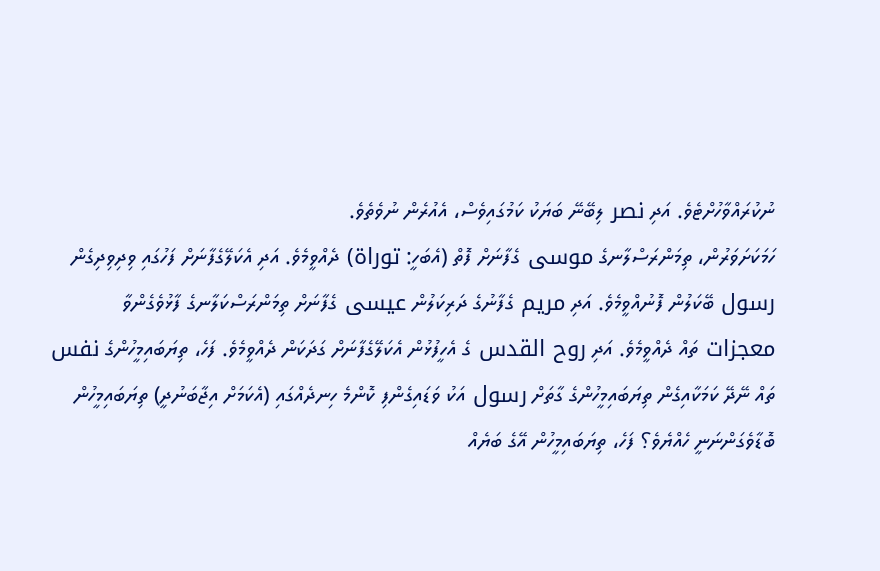ނުކުރައްވާހުށްޓެވެ. އަދި نصر ލިބޭނޭ ބަޔަކު ކަމުގައިވެސް، އެއުރެން ނުވެތެވެ.
ހަމަކަށަވަރުން، ތިމަންރަސްލާނގެ موسى ގެފާނަށް ފޮތް (އެބަހީ: توراة) ދެއްވީމެވެ. އަދި އެކަލޭގެފާނަށް ފަހުގައި ވިދިވިދިގެން رسول ބޭކަލުން ފޮނުއްވީމެވެ. އަދި مريم ގެފާނުގެ ދަރިކަލުން عيسى ގެފާނަށް ތިމަންރަސްކަލާނގެ ފާޅުވެގެންވާ معجزات ތައް ދެއްވީމެވެ. އަދި روح القدس ގެ އެހީފުޅުން އެކަލޭގެފާނަށް ގަދަކަން ދެއްވީމެވެ. ފަހެ، ތިޔަބައިމީހުންގެ نفس ތައް ނޭދޭ ކަމަކާއިގެން ތިޔަބައިމީހުންގެ ގާތަށް رسول އަކު ވަޑައިގެންފި ކޮންމެ ހިނދެއްގައި (އެކަމަށް އިޖާބަނުދީ) ތިޔަބައިމީހުން ބޮޑާވެގަންނަނީ ހެއްޔެވެ؟ ފަހެ، ތިޔަބައިމީހުން އޭގެ ބަޔެއް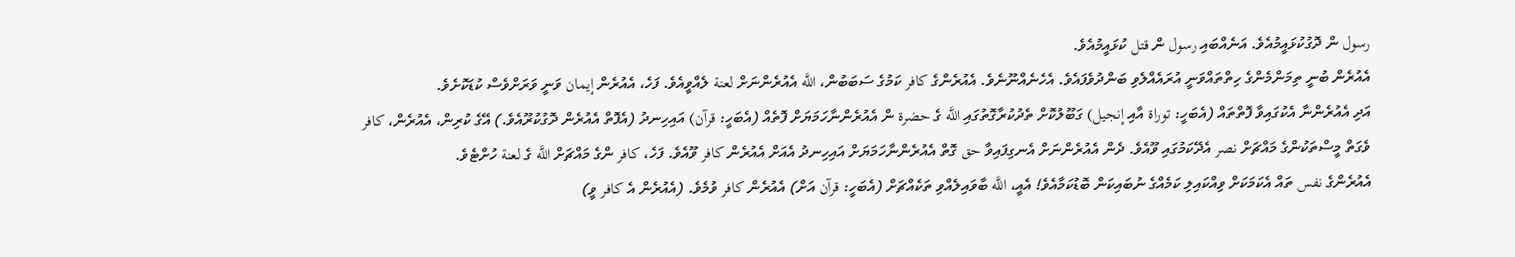رسول ން ދޮގުކުޅައީމުއެވެ. އަނެއްބައި رسول ން قتل ކުޅައީމުއެވެ.
އެއުރެން ބުނީ ތިމަންމެންގެ ހިތްތައްވަނީ އުރައެއްލެވި ބަންދުވެފައެވެ. އެހެނެއްނޫނެވެ. އެއުރެންގެ كافر ކަމުގެ ސަބަބުން، اللَّه އެއުރެންނަށް لعنة ލެއްވީއެވެ. ފަހެ، އެއުރެން إيمان ވަނީ ވަރަށްވެސް ކުޑަކޮށެވެ.
އަދި އެއުރެންނާ އެކުގައިވާ ފޮތްތައް (އެބަހީ: توراة އާއި إنجيل) ގަބޫލުކޮށް ތެދުކުރާގޮތުގައި اللَّه ގެ حضرة ން އެއުރެންނާހަމަޔަށް ފޮތެއް (އެބަހީ: قرآن) އައިހިނދު (އެފޮތް އެއުރެން ދޮގުކުރޫއެވެ.) އޭގެ ކުރިން، އެއުރެން، كافر ވެގަތް މީސްތަކުންގެ މައްޗަށް نصر އެދޭކަމުގައި ވޫއެވެ. ދެން އެއުރެންނަށް އެނގިފައިވާ حق ގޮތް އެއުރެންނާހަމަޔަށް އައިހިނދު އެއަށް އެއުރެން كافر ވޫއެވެ. ފަހެ، كافر ންގެ މައްޗަށް اللَّه ގެ لعنة ހުށްޓެވެ.
އެއުރެންގެ نفس ތައް އެކަމަކަށް ވިއްކައިލި ކަމެއްގެ ނުބައިކަން ބޮޑުކަމާއެވެ! އެއީ، اللَّه ބާވައިލެއްވި ތަކެއްޗަށް (އެބަހީ: قرآن އަށް) އެއުރެން كافر ވުމެވެ. (އެއުރެން އެ كافر ވީ)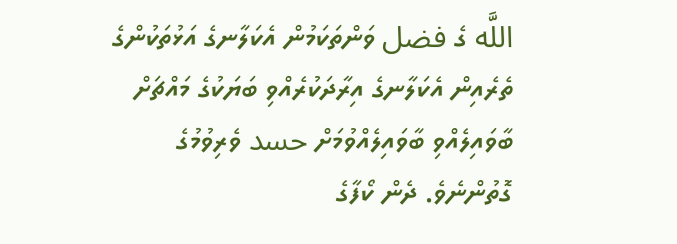اللَّه ގެ فضل ވަންތަކަމުން އެކަލާނގެ އަޅުތަކުންގެ ތެރެއިން އެކަލާނގެ އިރާދަކުރެއްވި ބަޔަކުގެ މައްޗަށް ބާވައިލެއްވި ބާވައިލެއްވުމަށް حسد ވެރިވުމުގެ ގޮތުންނެވެ. ދެން ކޯފާގެ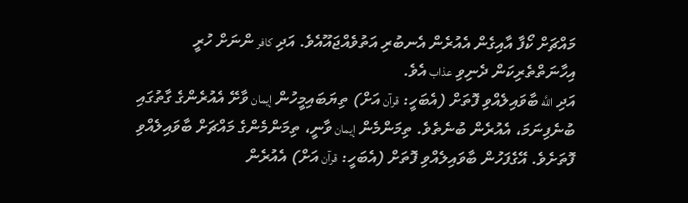މައްޗަށް ކޯފާ އާއިގެން އެއުރެން އެނބުރި އަތުވެއްޖައޫއެވެ. އަދި كافر ންނަށް ހުރީ އިހާނަތްތެރިކަން ދެނިވި عذاب އެވެ.
އަދި اللَّه ބާވައިލެއްވި ފޮތަށް (އެބަހީ: قرآن އަށް) ތިޔަބައިމީހުން إيمان ވާށޭ އެއުރެންގެ ގާތުގައި ބުނެފިނަމަ، އެއުރެން ބުނެތެވެ. ތިމަންމެން إيمان ވާނީ، ތިމަންމެންގެ މައްޗަށް ބާވައިލެއްވި ފޮތަށެވެ. އޭގެފަހުން ބާވައިލެއްވި ފޮތަށް (އެބަހީ: قرآن އަށް) އެއުރެން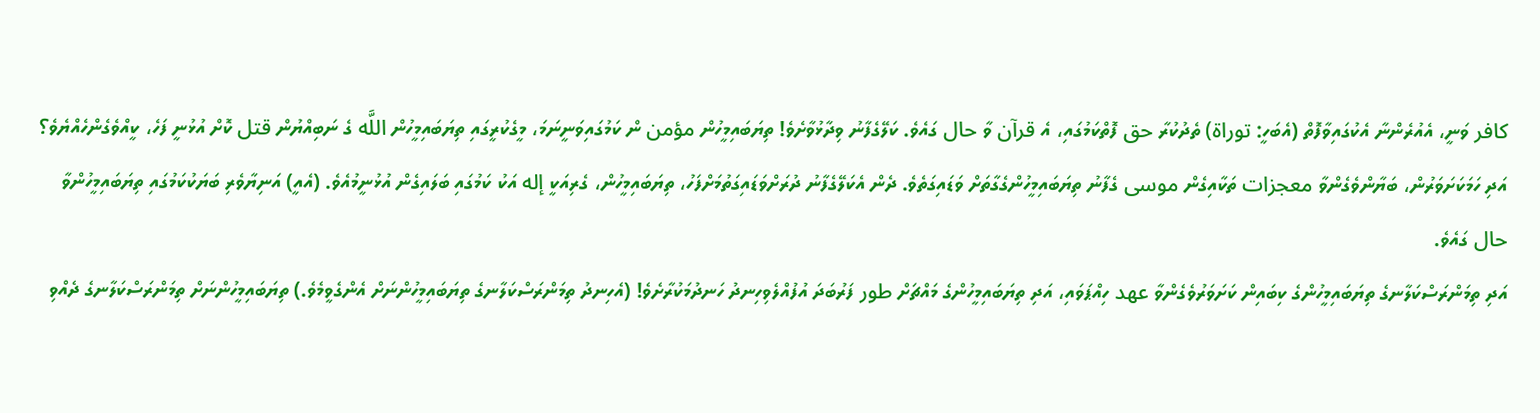كافر ވަނީ، އެއުރެންނާ އެކުގައިވާފޮތް (އެބަހީ: توراة) ތެދުކުރާ حق ފޮތްކަމުގައި، އެ قرآن ވާ حال ގައެވެ. ކަލޭގެފާނު ވިދާޅުވާށެވެ! ތިޔަބައިމީހުން مؤمن ން ކަމުގައިވަނީނަމަ، މީގެކުރީގައި ތިޔަބައިމީހުން اللَّه ގެ ނަބިއްޔުން قتل ކޮށް އުޅުނީ ފަހެ، ކީއްވެގެންހެއްޔެވެ؟
އަދި ހަމަކަށަވަރުން، ބަޔާންވެގެންވާ معجزات ތަކާއިގެން موسى ގެފާނު ތިޔަބައިމީހުންގެގާތަށް ވަޑައިގަތެވެ. ދެން އެކަލޭގެފާނު ދުރަށްވަޑައިގަތުމަށްފަހު، ތިޔަބައިމީހުން، ގެރިއަކީ إله އަކު ކަމުގައި ބަލައިގެން އުޅުނީމުއެވެ. (އެއީ) އަނިޔާވެރި ބަޔަކުކަމުގައި ތިޔަބައިމީހުންވާ حال ގައެވެ.
އަދި ތިމަންރަސްކަލާނގެ ތިޔަބައިމީހުންގެ ކިބައިން ކަށަވަރުވެގެންވާ عهد ހިއްޕަވައި، އަދި ތިޔަބައިމީހުންގެ މައްޗަށް طور ފަރުބަދަ އުފުއްލެވިހިނދު ހަނދުމަކުރާށެވެ! (އެހިނދު ތިމަންރަސްކަލާނގެ ތިޔަބައިމީހުންނަށް އެންގެވީމެވެ.) ތިޔަބައިމީހުންނަށް ތިމަންރަސްކަލާނގެ ދެއްވި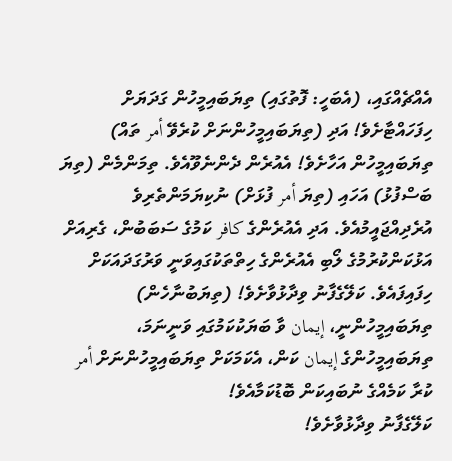އެއްޗެއްގައި، (އެބަހީ: ފޮތުގައި) ތިޔަބައިމީހުން ގަދަޔަށް ހިފަހައްޓާށެވެ! އަދި (ތިޔަބައިމީހުންނަށް ކުރެވޭ أمر ތައް) ތިޔަބައިމީހުން އަހާށެވެ! އެއުރެން ދެންނެވޫއެވެ. ތިމަންމެން (ތިޔަ ބަސްފުޅު) އަހައި (ތިޔަ أمر ފުޅަށް) ނުކިޔަމަންތެރިވެ އުރެދިއްޖައީމުއެވެ. އަދި އެއުރެންގެ كافر ކަމުގެ ސަބަބުން، ގެރިއަށް އަޅުކަންކުރުމުގެ ލޯބި އެއުރެންގެ ހިތްތަކުގައިވަނީ ވަރުގަދައަކަށް ހިފައިފައެވެ. ކަލޭގެފާނު ވިދާޅުވާށެވެ! (ތިޔަބުނާހެން) ތިޔަބައިމީހުންނީ، إيمان ވާ ބަޔަކުކަމުގައި ވަނީނަމަ، ތިޔަބައިމީހުންގެ إيمان ކަން، އެކަމަކަށް ތިޔަބައިމީހުންނަށް أمر ކުރާ ކަމެއްގެ ނުބައިކަން ބޮޑުކަމާއެވެ!
ކަލޭގެފާނު ވިދާޅުވާށެވެ!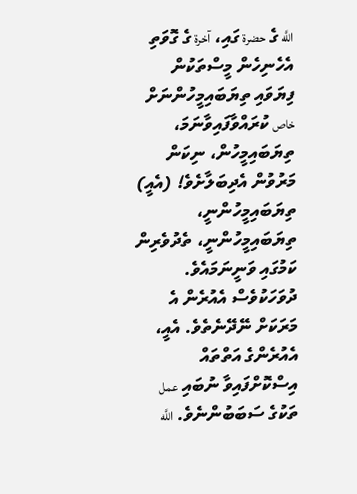اللَّه ގެ حضرة ގައި، آخرة ގެ ގޮވަތި އެހެނިހެން މީސްތަކުން ފިޔަވައި ތިޔަބައިމީހުންނަށް خاص ކުރައްވާފައިވާނަމަ، ތިޔަބައިމީހުން، ނިކަން މަރުވުން އެދިބަލާށެވެ! (އެއީ) ތިޔަބައިމީހުންނީ، ތިޔަބައިމީހުންނީ، ތެދުވެރިން ކަމުގައި ވަނީނަމައެވެ.
ދުވަހަކުވެސް އެއުރެން އެ މަރަކަށް ނޭދޭނެތެވެ. އެއީ، އެއުރެންގެ އަތްތައް އިސްކޮށްފައިވާ ނުބައި عمل ތަކުގެ ސަބަބުންނެވެ. اللَّه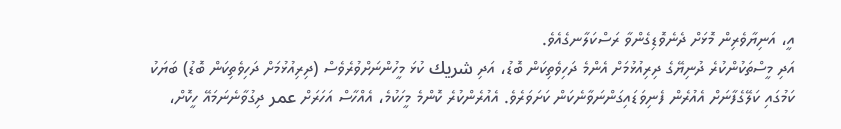އީ، އަނިޔާވެރިން މޮޅަށް ދެނެވޮޑިގެންވާ ރަސްކަލާނގެއެވެ.
އަދި މީސްތަކުންކުރެ ދުނިޔޭގެ ދިރިއުޅުމަށް އެންމެ ދަހިވެތިކަން ބޮޑު، އަދި شريك ކުޅަ މީހުންނަށްވުރެވެސް (ދިރިއުޅުމަށް ދަހިވެތިކަން ބޮޑު) ބަޔަކު ކަމުގައި ކަލޭގެފާނަށް އެއުރެން ފެނިވަޑައިގަންނަވާނެކަން ކަށަވަރެވެ. އެއުރެންކުރެ ކޮންމެ މީހަކުމެ، އެއްހާސް އަހަރަށް عمر ދިގުވާނެނަމައޭ ހީކޮށް،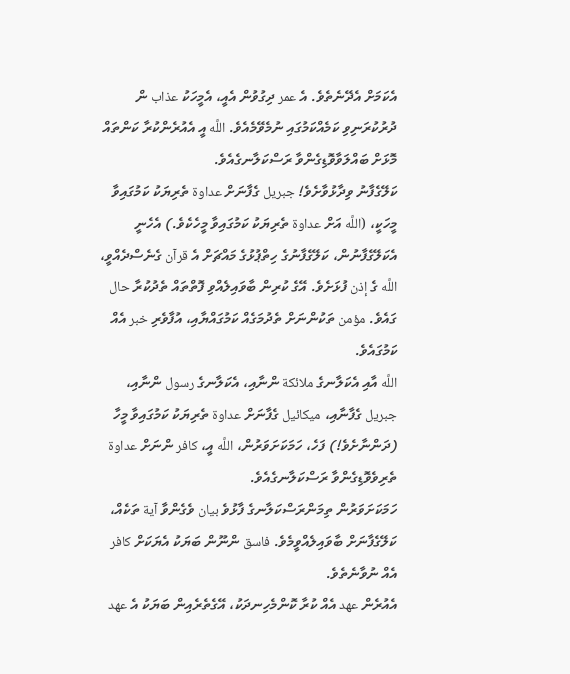އެކަމަށް އެދޭނެތެވެ. އެ عمر ދިގުވުން އެއީ، އެމީހަކު عذاب ން ދުރުކުރަނިވި ކަމެއްކަމުގައި ނުމެވޭމެއެވެ. اللَّه އީ އެއުރެންކުރާ ކަންތައް މޮޅަށް ބައްލަވާވޮޑިގެންވާ ރަސްކަލާނގެއެވެ.
ކަލޭގެފާނު ވިދާޅުވާށެވެ! جبريل ގެފާނަށް عداوة ތެރިޔަކު ކަމުގައިވާ މީހަކީ، (اللَّه އަށް عداوة ތެރިޔަކު ކަމުގައިވާ މީހެކެވެ.) އެހެނީ އެކަލޭގެފާނުން، ކަލޭގެފާނުގެ ހިތްޕުޅުގެ މައްޗަށް އެ قرآن ގެނެސްދެއްވީ، اللَّه ގެ إذن ފުޅަށެވެ. އޭގެ ކުރިން ބާވައިލެއްވި ފޮތްތައް ތެދުކުރާ حال ގައެވެ. مؤمن ތަކުންނަށް ތެދުމަގެއް ކަމުގައްޔާއި، އުފާވެރި خبر އެއް ކަމުގައެވެ.
اللَّه އާއި އެކަލާނގެ ملائكة ންނާއި، އެކަލާނގެ رسول ންނާއި، جبريل ގެފާނާއި، ميكائيل ގެފާނަށް عداوة ތެރިޔަކު ކަމުގައިވާ މީހާ (ދަންނާށެވެ!) ފަހެ، ހަމަކަށަވަރުން، اللَّه އީ، كافر ންނަށް عداوة ތެރިވެވޮޑިގެންވާ ރަސްކަލާނގެއެވެ.
ހަމަކަށަވަރުން ތިމަންރަސްކަލާނގެ ފާޅުވެ بيان ވެގެންވާ آية ތަކެއް، ކަލޭގެފާނަށް ބާވައިލެއްވީމެވެ. فاسق ންނޫން ބަޔަކު އެޔަކަށް كافر އެއް ނުވާނެތެވެ.
އެއުރެން عهد އެއް ކުރާ ކޮންމެހިނދަކު، އޭގެތެރެއިން ބަޔަކު އެ عهد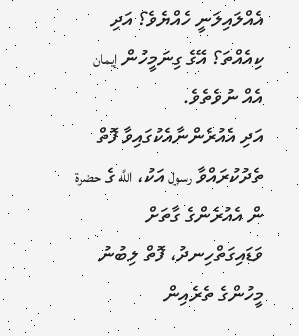އެއްލައިލަނީ ހެއްޔެވެ؟ އަދި ކިއެއްތަ؟ އޭގެ ގިނަމީހުން إيمان އެއް ނުވެތެވެ.
އަދި އެއުރެންނާއެކުގައިވާ ފޮތް ތެދުކުރައްވާ رسول އަކު، اللَّه ގެ حضرة ން އެއުރެންގެ ގާތަށް ވަޑައިގަތްހިނދު، ފޮތް ލިބުނު މީހުންގެ ތެރެއިން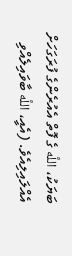ބަޔަކު، اللَّه ގެ ފޮތް އެއުރެންގެ ފުރަގަހަށް އެއްލައިލިއެވެ. (އެއީ، اللَّه ބާވައިލެއްވި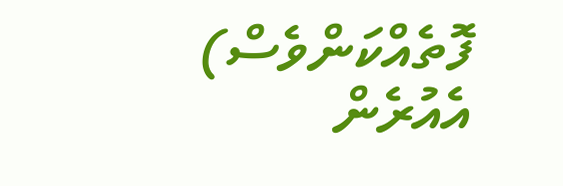ފޮތެއްކަންވެސް) އެއުރެން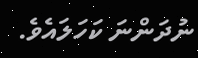ނުދަންނަ ކަހަލައެވެ.